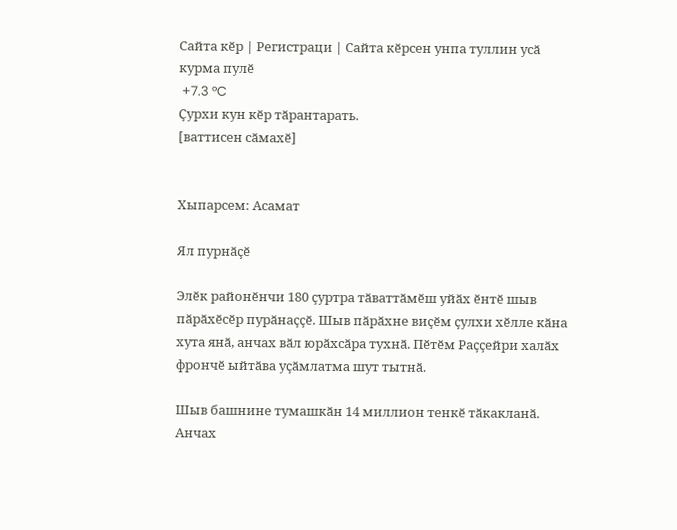Сайта кӗр | Регистраци | Сайта кӗрсен унпа туллин усӑ курма пулӗ
 +7.3 °C
Ҫурхи кун кӗр тӑрантарать.
[ваттисен сӑмахӗ]


Хыпарсем: Асамат

Ял пурнӑҫӗ

Элӗк районӗнчи 180 ҫуртра тӑваттӑмӗш уйӑх ӗнтӗ шыв пӑрӑхӗсӗр пурӑнаҫҫӗ. Шыв пӑрӑхне виҫӗм ҫулхи хӗлле кӑна хута янӑ, анчах вӑл юрӑхсӑра тухнӑ. Пӗтӗм Раҫҫейри халӑх фрончӗ ыйтӑва уҫӑмлатма шут тытнӑ.

Шыв башнине тумашкӑн 14 миллион тенкӗ тӑкакланӑ. Анчах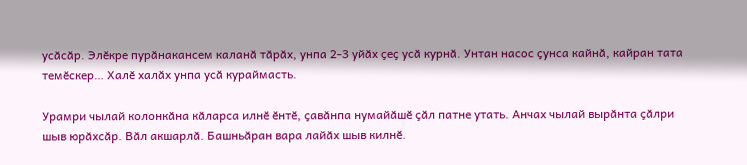усӑсӑр. Элӗкре пурӑнакансем каланӑ тӑрӑх, унпа 2-3 уйӑх ҫеҫ усӑ курнӑ. Унтан насос ҫунса кайнӑ, кайран тата темӗскер… Халӗ халӑх унпа усӑ кураймасть.

Урамри чылай колонкӑна кӑларса илнӗ ӗнтӗ, ҫавӑнпа нумайӑшӗ ҫӑл патне утать. Анчах чылай вырӑнта ҫӑлри шыв юрӑхсӑр. Вӑл акшарлӑ. Башньӑран вара лайӑх шыв килнӗ.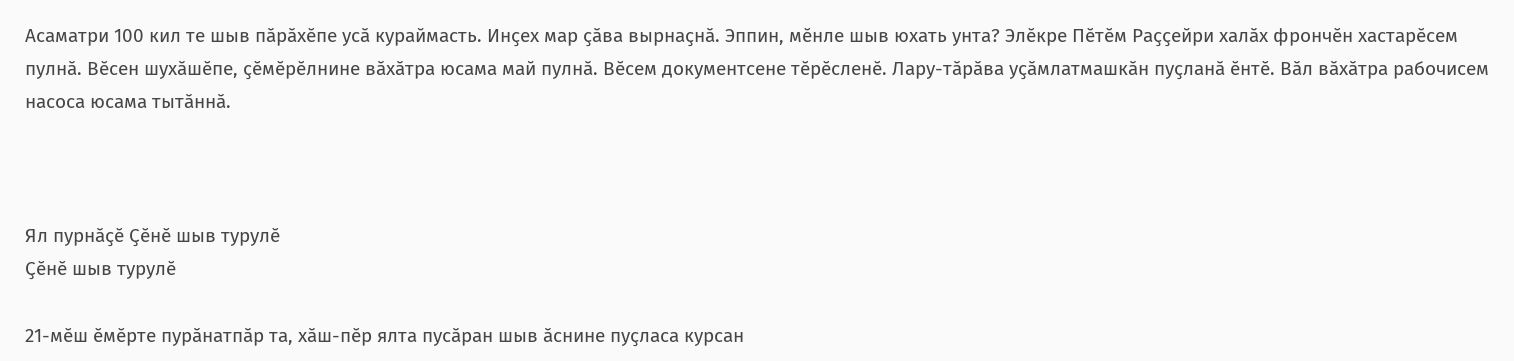Асаматри 100 кил те шыв пӑрӑхӗпе усӑ кураймасть. Инҫех мар ҫӑва вырнаҫнӑ. Эппин, мӗнле шыв юхать унта? Элӗкре Пӗтӗм Раҫҫейри халӑх фрончӗн хастарӗсем пулнӑ. Вӗсен шухӑшӗпе, ҫӗмӗрӗлнине вӑхӑтра юсама май пулнӑ. Вӗсем документсене тӗрӗсленӗ. Лару-тӑрӑва уҫӑмлатмашкӑн пуҫланӑ ӗнтӗ. Вӑл вӑхӑтра рабочисем насоса юсама тытӑннӑ.



Ял пурнӑҫӗ Ҫӗнӗ шыв турулӗ
Ҫӗнӗ шыв турулӗ

21-мӗш ӗмӗрте пурӑнатпӑр та, хӑш-пӗр ялта пусӑран шыв ӑснине пуҫласа курсан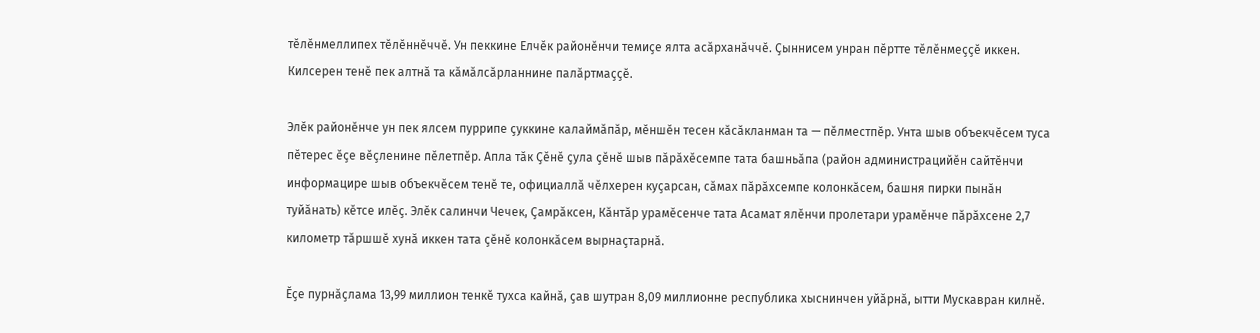тӗлӗнмеллипех тӗлӗннӗччӗ. Ун пеккине Елчӗк районӗнчи темиҫе ялта асӑрханӑччӗ. Ҫыннисем унран пӗртте тӗлӗнмеҫҫӗ иккен. Килсерен тенӗ пек алтнӑ та кӑмӑлсӑрланнине палӑртмаҫҫӗ.

Элӗк районӗнче ун пек ялсем пуррипе ҫуккине калаймӑпӑр, мӗншӗн тесен кӑсӑкланман та — пӗлместпӗр. Унта шыв объекчӗсем туса пӗтерес ӗҫе вӗҫленине пӗлетпӗр. Апла тӑк Ҫӗнӗ ҫула ҫӗнӗ шыв пӑрӑхӗсемпе тата башньӑпа (район администрацийӗн сайтӗнчи информацире шыв объекчӗсем тенӗ те, официаллӑ чӗлхерен куҫарсан, сӑмах пӑрӑхсемпе колонкӑсем, башня пирки пынӑн туйӑнать) кӗтсе илӗҫ. Элӗк салинчи Чечек, Ҫамрӑксен, Кӑнтӑр урамӗсенче тата Асамат ялӗнчи пролетари урамӗнче пӑрӑхсене 2,7 километр тӑршшӗ хунӑ иккен тата ҫӗнӗ колонкӑсем вырнаҫтарнӑ.

Ӗҫе пурнӑҫлама 13,99 миллион тенкӗ тухса кайнӑ, ҫав шутран 8,09 миллионне республика хыснинчен уйӑрнӑ, ытти Мускавран килнӗ.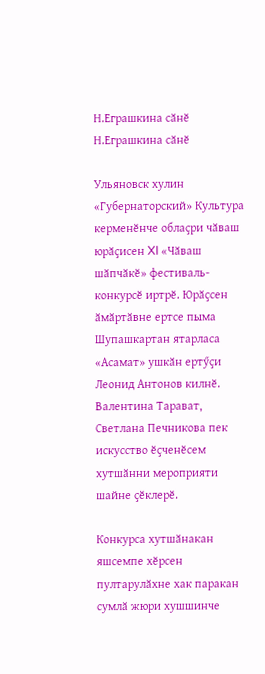Н.Еграшкина сӑнӗ
Н.Еграшкина сӑнӗ

Ульяновск хулин «Губернаторский» Культура керменӗнче облаҫри чӑваш юрӑҫисен XI «Чӑваш шӑпчӑкӗ» фестиваль-конкурсӗ иртрӗ. Юрӑҫсен ӑмӑртӑвне ертсе пыма Шупашкартан ятарласа «Асамат» ушкӑн ертӳҫи Леонид Антонов килнӗ. Валентина Тарават, Светлана Печникова пек искусство ӗҫченӗсем хутшӑнни мероприяти шайне ҫӗклерӗ.

Конкурса хутшӑнакан яшсемпе хӗрсен пултарулӑхне хак паракан сумлӑ жюри хушшинче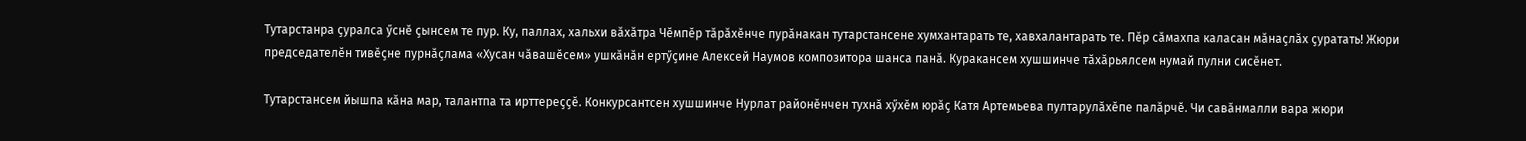Тутарстанра ҫуралса ӳснӗ ҫынсем те пур. Ку, паллах, хальхи вӑхӑтра Чӗмпӗр тӑрӑхӗнче пурӑнакан тутарстансене хумхантарать те, хавхалантарать те. Пӗр сӑмахпа каласан мӑнаҫлӑх ҫуратать! Жюри председателӗн тивӗҫне пурнӑҫлама «Хусан чӑвашӗсем» ушкӑнӑн ертӳҫине Алексей Наумов композитора шанса панӑ. Куракансем хушшинче тӑхӑрьялсем нумай пулни сисӗнет.

Тутарстансем йышпа кӑна мар, талантпа та ирттереҫҫӗ. Конкурсантсен хушшинче Нурлат районӗнчен тухнӑ хӳхӗм юрӑҫ Катя Артемьева пултарулӑхӗпе палӑрчӗ. Чи савӑнмалли вара жюри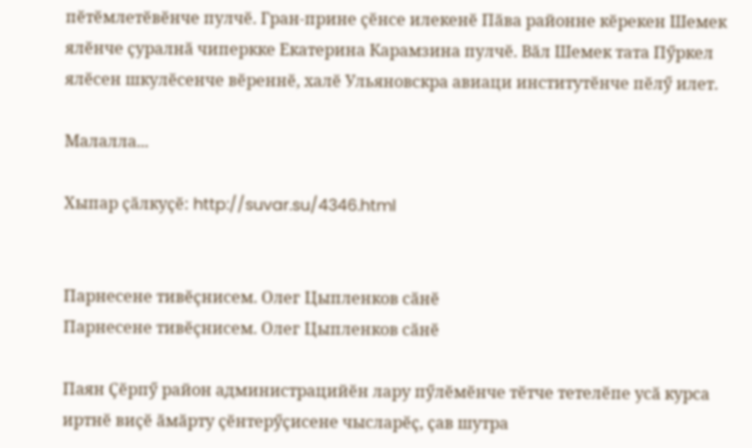пӗтӗмлетӗвӗнче пулчӗ. Гран-прине ҫӗнсе илекенӗ Пӑва районне кӗрекен Шемек ялӗнче ҫуралнӑ чиперкке Екатерина Карамзина пулчӗ. Вӑл Шемек тата Пӳркел ялӗсен шкулӗсенче вӗреннӗ, халӗ Ульяновскра авиаци институтӗнче пӗлӳ илет.

Малалла...

Хыпар ҫӑлкуҫӗ: http://suvar.su/4346.html


Парнесене тивӗҫнисем. Олег Цыпленков сӑнӗ
Парнесене тивӗҫнисем. Олег Цыпленков сӑнӗ

Паян Ҫӗрпӳ район администрацийӗн лару пӳлӗмӗнче тӗтче тетелӗпе усӑ курса иртнӗ виҫӗ ӑмӑрту ҫӗнтерӳҫисене чысларӗҫ, ҫав шутра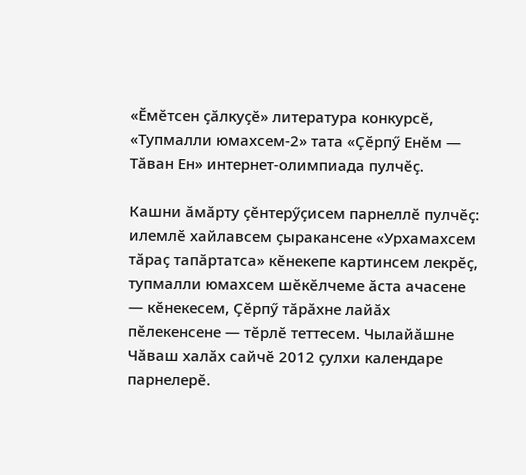«Ӗмӗтсен ҫӑлкуҫӗ» литература конкурсӗ, «Тупмалли юмахсем-2» тата «Ҫӗрпӳ Енӗм — Тӑван Ен» интернет-олимпиада пулчӗҫ.

Кашни ӑмӑрту ҫӗнтерӳҫисем парнеллӗ пулчӗҫ: илемлӗ хайлавсем ҫыракансене «Урхамахсем тӑраҫ тапӑртатса» кӗнекепе картинсем лекрӗҫ, тупмалли юмахсем шӗкӗлчеме ӑста ачасене — кӗнекесем, Ҫӗрпӳ тӑрӑхне лайӑх пӗлекенсене — тӗрлӗ теттесем. Чылайӑшне Чӑваш халӑх сайчӗ 2012 ҫулхи календаре парнелерӗ.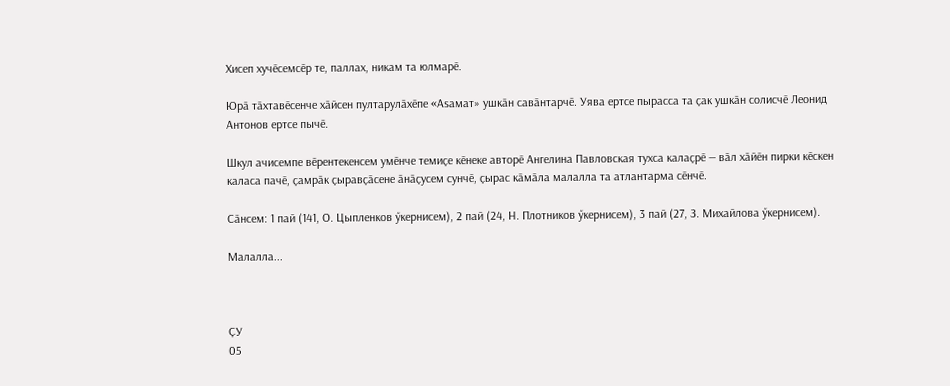Хисеп хучӗсемсӗр те, паллах, никам та юлмарӗ.

Юрӑ тӑхтавӗсенче хӑйсен пултарулӑхӗпе «Asамат» ушкӑн савӑнтарчӗ. Уява ертсе пырасса та ҫак ушкӑн солисчӗ Леонид Антонов ертсе пычӗ.

Шкул ачисемпе вӗрентекенсем умӗнче темиҫе кӗнеке авторӗ Ангелина Павловская тухса калаҫрӗ — вӑл хӑйӗн пирки кӗскен каласа пачӗ, ҫамрӑк ҫыравҫӑсене ӑнӑҫусем сунчӗ, ҫырас кӑмӑла малалла та атлантарма сӗнчӗ.

Сӑнсем: 1 пай (141, О. Цыпленков ӳкернисем), 2 пай (24, Н. Плотников ӳкернисем), 3 пай (27, З. Михайлова ӳкернисем).

Малалла...



ҪУ
05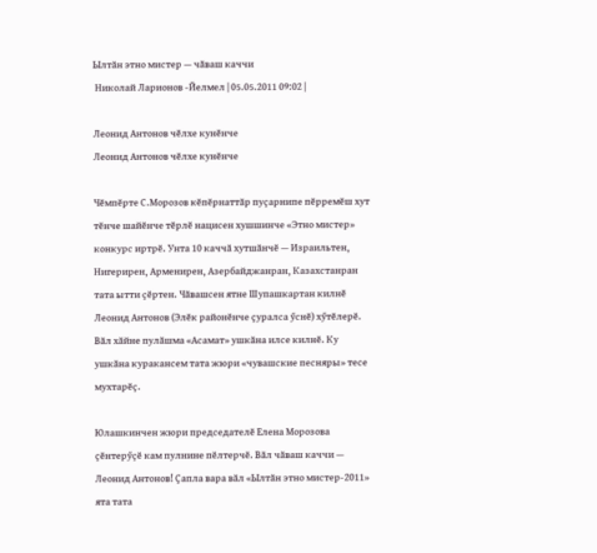Ылтӑн этно мистер — чӑваш каччи
 Николай Ларионов -Йелмел | 05.05.2011 09:02 |

Леонид Антонов чӗлхе кунӗнче
Леонид Антонов чӗлхе кунӗнче

Чӗмпӗрте С.Морозов кӗпӗрнаттӑр пуҫарнипе пӗрремӗш хут тӗнче шайӗнче тӗрлӗ нацисен хушшинче «Этно мистер» конкурс иртрӗ. Унта 10 каччӑ хутшӑнчӗ — Израильтен, Нигерирен, Арменирен, Азербайджанран, Казахстанран тата ытти ҫӗртен. Чӑвашсен ятне Шупашкартан килнӗ Леонид Антонов (Элӗк районӗнче ҫуралса ӳснӗ) хӳтӗлерӗ. Вӑл хӑйне пулӑшма «Асамат» ушкӑна илсе килнӗ. Ку ушкӑна куракансем тата жюри «чувашские песняры» тесе мухтарӗҫ.

Юлашкинчен жюри председателӗ Елена Морозова ҫӗнтерӳҫӗ кам пулнине пӗлтерчӗ. Вӑл чӑваш каччи — Леонид Антонов! Ҫапла вара вӑл «Ылтӑн этно мистер-2011» ята тата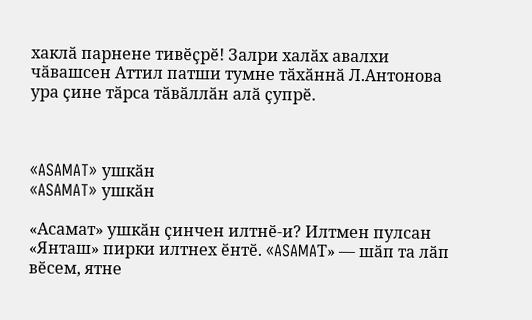хаклӑ парнене тивӗҫрӗ! Залри халӑх авалхи чӑвашсен Аттил патши тумне тӑхӑннӑ Л.Антонова ура ҫине тӑрса тӑвӑллӑн алӑ ҫупрӗ.



«ASAMAT» ушкӑн
«ASAMAT» ушкӑн

«Асамат» ушкӑн ҫинчен илтнӗ-и? Илтмен пулсан «Янташ» пирки илтнех ӗнтӗ. «ASAMAТ» — шӑп та лӑп вӗсем, ятне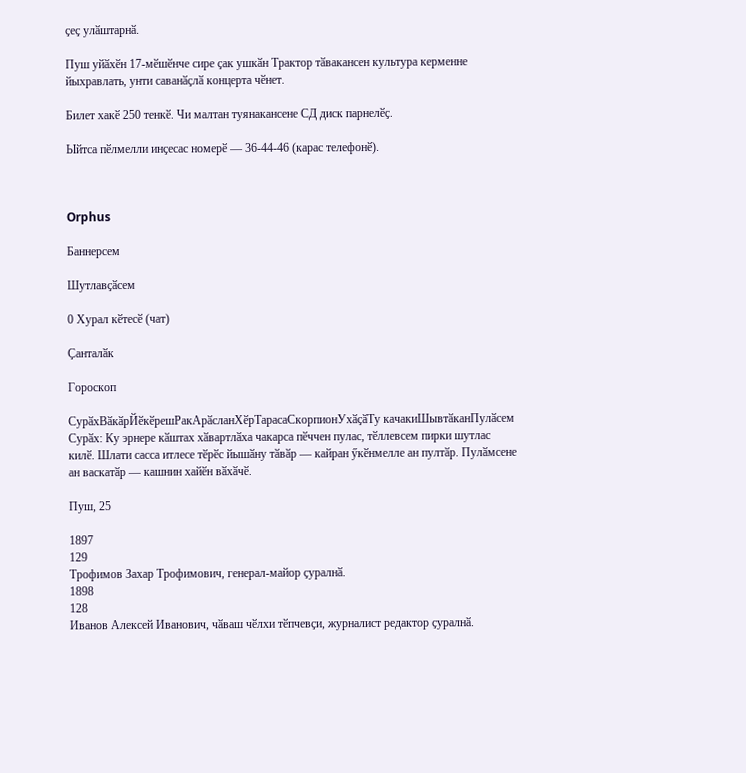ҫеҫ улӑштарнӑ.

Пуш уйӑхӗн 17-мӗшӗнче сире ҫак ушкӑн Трактор тӑвакансен культура керменне йыхравлать, унти саванӑҫлӑ концерта чӗнет.

Билет хакӗ 250 тенкӗ. Чи малтан туянакансене СД диск парнелӗҫ.

Ыйтса пӗлмелли инҫесас номерӗ — 36-44-46 (карас телефонӗ).



Orphus

Баннерсем

Шутлавҫӑсем

0 Хурал кӗтесӗ (чат)

Ҫанталӑк

Гороскоп

СурӑхВӑкӑрЙӗкӗрешРакАрӑсланХӗрТарасаСкорпионУхӑҫӑТу качакиШывтӑканПулӑсем
Сурӑх: Ку эрнере кӑштах хӑвартлӑха чакарса пӗччен пулас, тӗллевсем пирки шутлас килӗ. Шлати сасса итлесе тӗрӗс йышӑну тӑвӑр — кайран ӳкӗнмелле ан пултӑр. Пулӑмсене ан васкатӑр — кашнин хайӗн вӑхӑчӗ.

Пуш, 25

1897
129
Трофимов Захар Трофимович, генерал-майор ҫуралнӑ.
1898
128
Иванов Алексей Иванович, чӑваш чӗлхи тӗпчевҫи, журналист редактор ҫуралнӑ.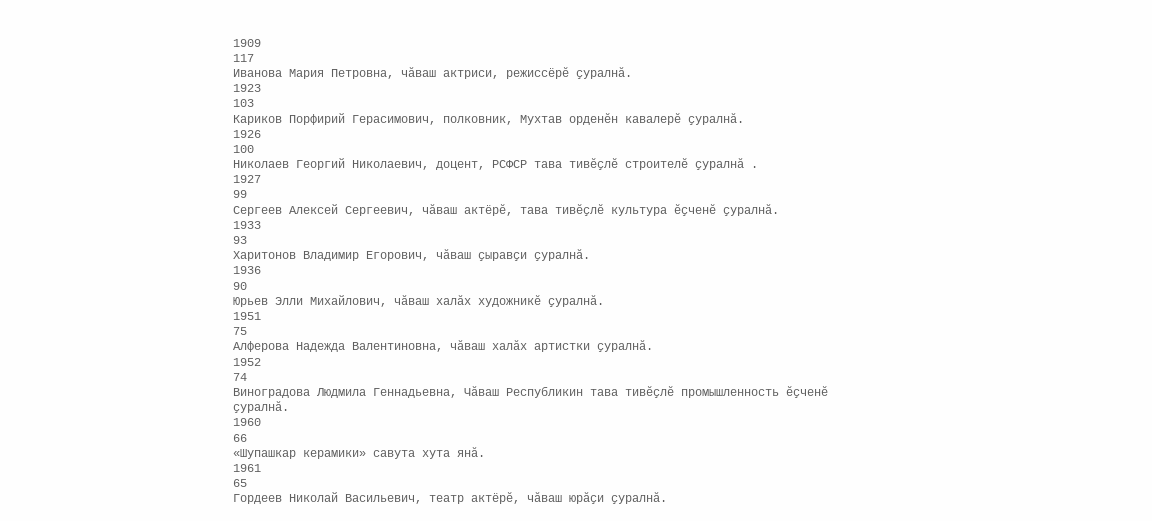1909
117
Иванова Мария Петровна, чӑваш актриси, режиссёрӗ ҫуралнӑ.
1923
103
Кариков Порфирий Герасимович, полковник, Мухтав орденӗн кавалерӗ ҫуралнӑ.
1926
100
Николаев Георгий Николаевич, доцент, РСФСР тава тивӗҫлӗ строителӗ ҫуралнӑ .
1927
99
Сергеев Алексей Сергеевич, чӑваш актёрӗ, тава тивӗҫлӗ культура ӗҫченӗ ҫуралнӑ.
1933
93
Харитонов Владимир Eгорович, чӑваш ҫыравҫи ҫуралнӑ.
1936
90
Юрьев Элли Михайлович, чӑваш халӑх художникӗ ҫуралнӑ.
1951
75
Алферова Надежда Валентиновна, чӑваш халӑх артистки ҫуралнӑ.
1952
74
Виноградова Людмила Геннадьевна, Чӑваш Республикин тава тивӗҫлӗ промышленность ӗҫченӗ ҫуралнӑ.
1960
66
«Шупашкар керамики» савута хута янӑ.
1961
65
Гордеев Николай Васильевич, театр актёрӗ, чӑваш юрӑҫи ҫуралнӑ.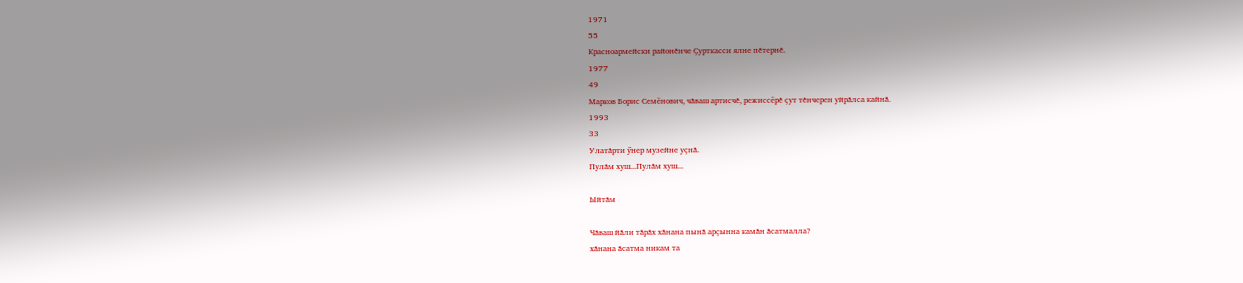1971
55
Красноармейски районӗнче Ҫурткасси ялне пӗтернӗ.
1977
49
Марков Борис Семёнович, чӑваш артисчӗ, режиссёрӗ ҫут тӗнчерен уйрӑлса кайнӑ.
1993
33
Улатӑрти ӳнер музейне уҫнӑ.
Пулӑм хуш...Пулӑм хуш...

Ыйтӑм

Чӑваш йӑли тӑрӑх хӑнана пынӑ арҫынна камӑн ӑсатмалла?
хӑнана ӑсатма никам та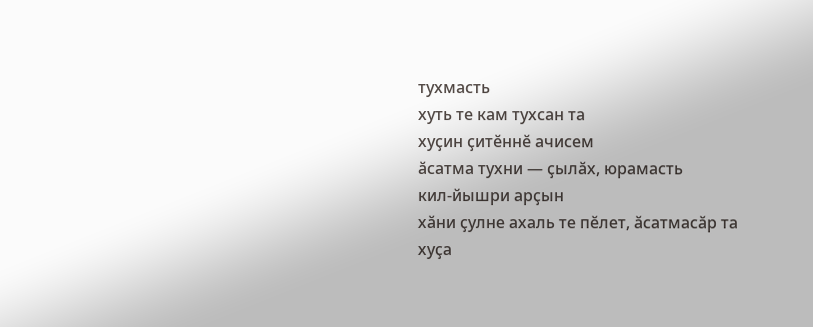тухмасть
хуть те кам тухсан та
хуҫин ҫитӗннӗ ачисем
ӑсатма тухни — ҫылӑх, юрамасть
кил-йышри арҫын
хӑни ҫулне ахаль те пӗлет, ӑсатмасӑр та
хуҫа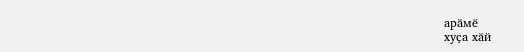арӑмӗ
хуҫа хӑй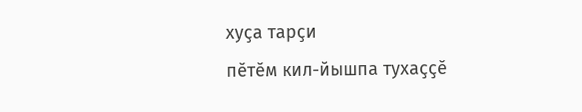хуҫа тарҫи
пӗтӗм кил-йышпа тухаҫҫӗ